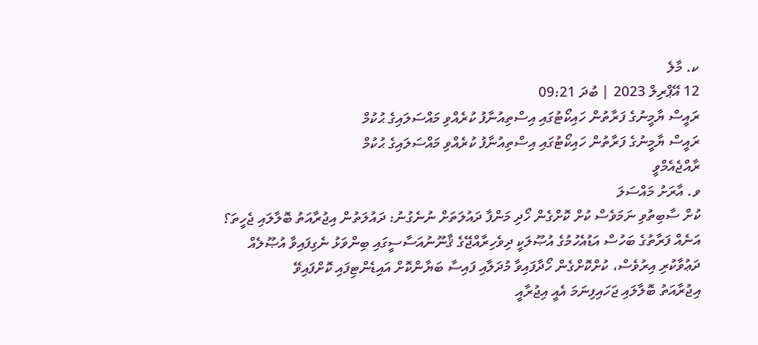ކ. މާލެ
12 އޭޕްރިލް 2023 | ބުދަ 09:21
ރައީސް ޔާމީނުގެ ފަރާތުން ހައިކޯޓުގައި އިސްތިއުނާފު ކުރެއްވި މައްސަލައިގެ ޙުކުމް
ރައީސް ޔާމީނުގެ ފަރާތުން ހައިކޯޓުގައި އިސްތިއުނާފު ކުރެއްވި މައްސަލައިގެ ޙުކުމް
ރާއްޖެއެމްވީ
ވ. އާރަށު މައްސަލަ
ކުށް ސާބިތުވި ނަމަވެސް ކުށް ކޮށްގެން ހޯދި މަންފާ ދައުލަތަށް ނުނެގުނު: ދައުލަތުން އިޖުރާއަތު ބޮލާލައި ޖެހީތަ؟
އަނެއް ފަރާތުގެ ބަހުސް އަޑުއެހުމުގެ އުޞޫލަކީ ދިވެހިރާއްޖޭގެ ޤާނޫނުއަސާސީގައި ބިންވަޅު ނެގިފައިވާ އުޞޫލެއް
ދަޢުވާކުރި އިރުވެސް، ކުށްކޮށްގެން ހޯދާފައިވާ މުދަލާއި ފައިސާ ބަޔާންކޮށް އައިޑެންޓިފައި ކޮށްފައިވޭ
އިޖުރާއަތު ބޮލާލައި ޖަހައިފިނަމަ އެއީ އިޖުރާއީ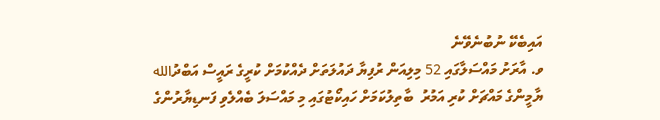އައިބެކޭ ނުބުނެވޭނެ
ވ. އާރަށު މައްސަލާގައި 52 މިލިއަން ރުފިޔާ ދައުލަތަށް ދެއްކުމަށް ކުރީގެ ރައީސް އަބްދުالله ޔާމީންގެ މައްޗަށް ކުރި އަމުރު  ބާތިލުކަމަށް ހައިކޯޓުގައި މި މައްސަލަ ބެއްލެވި ފަނޑިޔާރުންގެ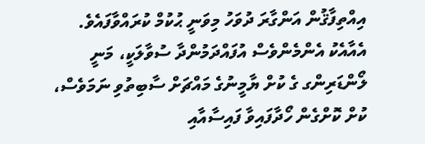އިއްތިފާޤުން އަންގާރަ ދުވަހު މިވަނީ ޙުކުމް ކުރައްވާފައެވެ.
އެއާއެކު އެންމެންވެސް އުފައްދަމުންދާ ސުވާލަކީ، މަނީ ލޯންޑަރިންގ ގެ ކުށް ޔާމީނުގެ މައްޗަށް ސާބިތުވި ނަމަވެސް، ކުށް ކޮށްގެން ހޯދާފައިވާ ފައިސާއާއި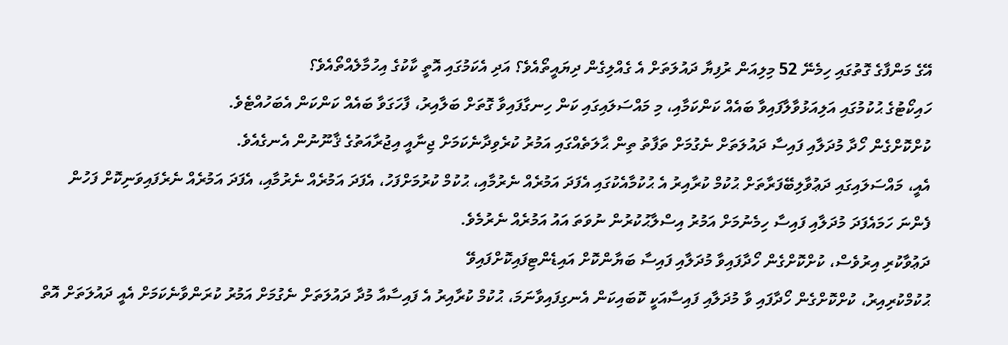އޭގެ މަންފާގެ ގޮތުގައި ހިމެނޭ 52 މިލިއަން ރުފިޔާ ދައުލަތަށް އެ ގެއްލިގެން ދިޔައީތޯއެވެ؟ އަދި އެކަމުގައި އޮތީ ކާކުގެ އިހުމާލެއްތޯއެވެ؟
ހައިކޯޓުގެ ޙުކުމުގައި އަލިއަޅުވާލާފައިވާ ބައެއް ކަންކަމާއި، މި މައްސަލައިގައި ކަން ހިނގާފައިވާ ގޮތަށް ބަލާއިރު، ފާހަގަވާ ބައެއް ކަންކަން އެބަހުއްޓެވެ.
ކުށްކޮށްގެން ހޯދާ މުދަލާއި ފައިސާ ދައުލަތަށް ނެގުމަށް ތަފާތު ތިން ޙާލަތެއްގައި އަމުރު ކުރެވިދާނެކަމަށް ޖިނާއީ އިޖުރާއަތުގެ ޤާނޫނުން އެނގެއެވެ.
އެއީ، މައްސަލައިގައި ދަޢުވާލިބޭފަރާތަށް ޙުކުމް ކުރާއިރު އެ ޙުކުމާއެކުގައި އެފަދަ އަމުރެއް ނެރުމާއި، ޙުކުމް ކުރުމަށްފަހު، އެފަދަ އަމުރެއް ނެރުމާއި، އެފަދަ އަމުރެއް ނެރެފައިވަނިކޮށް ފަހުން ފެންނަ ހަމައެފަދަ މުދަލާއި ފައިސާ ހިމެނުމަށް އަމުރު އިސްލާޙުކުރުން ނުވަތަ އައު އަމުރެއް ނެރުމެވެ.
ދަޢުވާކުރި އިރުވެސް، ކުށްކޮށްގެން ހޯދާފައިވާ މުދަލާއި ފައިސާ ބަޔާންކޮށް އައިޑެންޓިފައިކޮށްފައިވޭ
ޙުކުމްކުރިއިރު، ކުށްކޮށްގެން ހޯދާފައި ވާ މުދަލާއި ފައިސާއަކީ ކޮބައިކަން އެނގިފައިވާނަމަ، ޙުކުމް ކުރާއިރު އެ ފައިސާއާ މުދާ ދައުލަތަށް ނެގުމަށް އަމުރު ކުރަންވާނެކަމަށް އެއީ ދައުލަތަށް އޮތް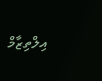އިލްތިޒާމް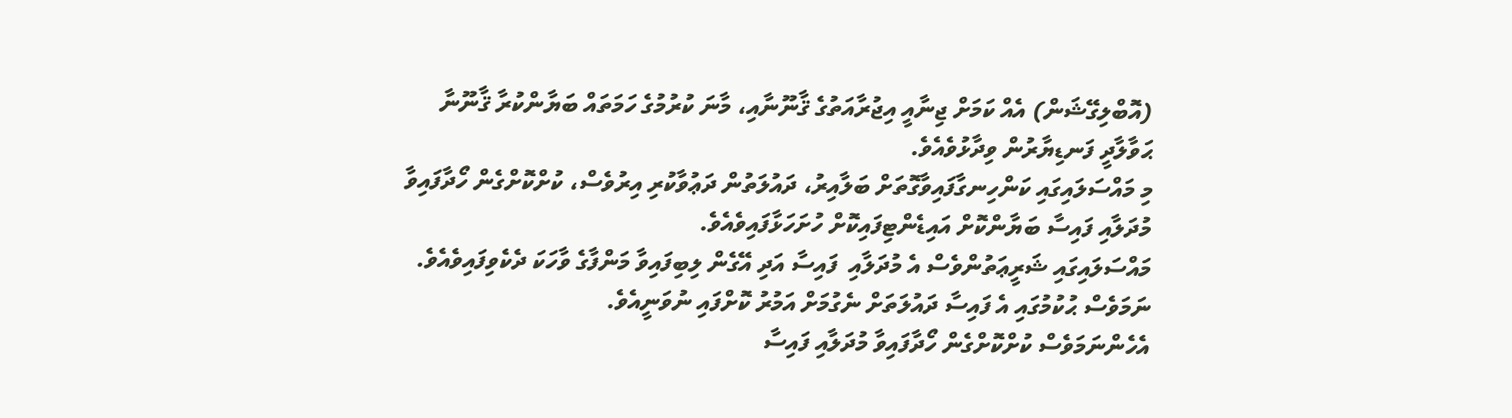(އޮބްލިގޭޝަން) އެއް ކަމަށް ޖިނާއީ އިޖުރާއަތުގެ ޤާނޫނާއި، މާނަ ކުރުމުގެ ހަމަތައް ބަޔާންކުރާ ޤާނޫނާ ޙަވާލާދީ ފަނޑިޔާރުން ވިދާޅުވެއެވެ.
މި މައްސަލައިގައި ކަންހިނގާފައިވާގޮތަށް ބަލާއިރު، ދައުލަތުން ދަޢުވާކުރި އިރުވެސް، ކުށްކޮށްގެން ހޯދާފައިވާ މުދަލާއި ފައިސާ ބަޔާންކޮށް އައިޑެންޓިފައިކޮށް ހުށަހަޅާފައިވެއެވެ.
މައްސަލައިގައި ޝަރީޢަތުންވެސް އެ މުދަލާއި  ފައިސާ އަދި އޭގެން ލިބިފައިވާ މަންފާގެ ވާހަކަ ދެކެވިފައިވެއެވެ. ނަމަވެސް ޙުކުމުގައި އެ ފައިސާ ދައުލަތަށް ނެގުމަށް އަމުރު ކޮށްފައި ނުވަނީއެވެ.
އެހެންނަމަވެސް ކުށްކޮށްގެން ހޯދާފައިވާ މުދަލާއި ފައިސާ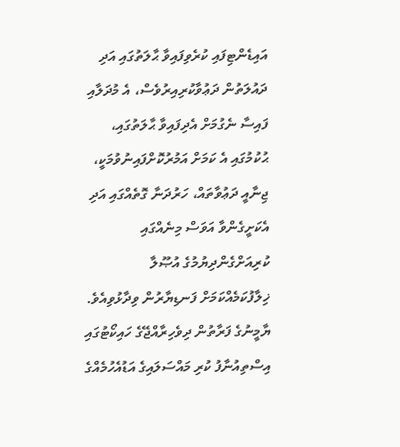އައިޑެންޓިފައި ކުރެވިފައިވާ ޙާލަތުގައި އަދި ދައުލަތުން ދަޢުވާކުރިއިރުވެސް، އެ މުދަލާއި ފައިސާ ނެގުމަށް އެދިފައިވާ ޙާލަތުގައި، ޙުކުމުގައި އެ ކަމަށް އަމުރުކޮށްފައިނުވުމަކީ، ޖިނާއީ ދަޢުވާތައް، ހަރުދަނާ ގޮތެއްގައި އަދި އެކަށީގެންވާ އަވަސް މިނެއްގައި ކުރިއަށްގެންދިޔުމުގެ އުޞޫލާ ޚިލާފުކަމެއްކަމަށް ފަނޑިޔާރުން ވިދާޅުވިއެވެ.
ޔާމީނުގެ ފަރާތުން ދިވެހިރާއްޖޭގެ ހައިކޯޓުގައި އިސްތިއުނާފު ކުރި މައްސަލައިގެ އަޑުއެހުމެއްގެ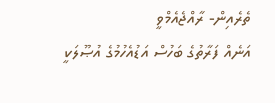ތެރެއިން- ރާއްޖެއެމްވީ
އަނެއް ފަރާތުގެ ބަހުސް އަޑުއެހުމުގެ އުޞޫލަކީ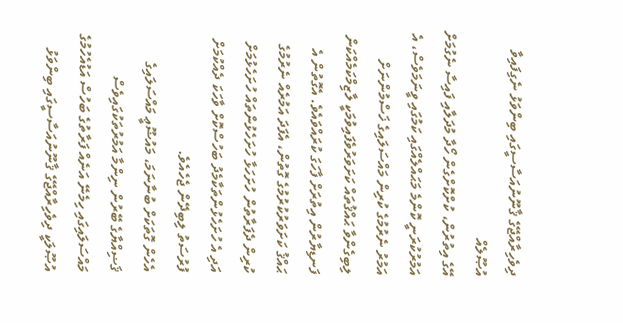ދިވެހިރާއްޖޭގެ ޤާނޫނުއަސާސީގައި ބިންވަޅު ނެގިފައިވާ އުޞޫލެއް
އޭގެ އިތުރުން، ކުށްކޮށްގެން ހޯދާ މުދަލާއި ފައިސާ ނެގުމަށް އަމުރުކުރަނީ ކޮންމެ މަޙައްލެއްގައި ކަމުގައި ވީނަމަވެސް، އެ އަމުރު ނެރުމުގެ ކުރިން މައްސަލައިގެ ޚަސްމުންނަށް ލިބިގެންވާ ޙައްޤުތައް ކަށަވަރުވެފައިވުމަކީ ލާޒިމްކަމެއްކަން ފަނޑިޔާރުން އިތުރަށް ފާހަގަ ކުރައްވައެވެ. އެގޮތުން އެ ޙައްޤު ކަށަވަރުކުރުމުގެ ގޮތުން، އެފަދަ އަމުރެއް ނެރުމުގެ ކުރިން ދެފަރާތުން ހުށަހަޅާ ހުށަހެޅުންތައް ހުށަހެޅުމަށް އަދި އެ ހުށަހެޅުންތަކާމެދު ބަހުސްކޮށް ވާހަކަ ދެއްކުމަށް ފުރުސަތު ލިބިދޭން ޖެހެއެވެ.
އެހެން ގޮތަކަށް ބުނާނަމަ، މައުޟޫޢީ މައްސަލައިގެ ޤަޟިއްޔާގެ ބޭރުން ނިންމާ އަމުރުތަކުގައިވެސް މައްސަލައިގައި ހިމެނޭ އަނެއް ފަރާތުގެ ބަހުސް އަޑުއެހުމުގެ އުޞޫލަކީ ދިވެހިރާއްޖޭގެ ޤާނޫނުއަސާސީގައި ބިންވަޅު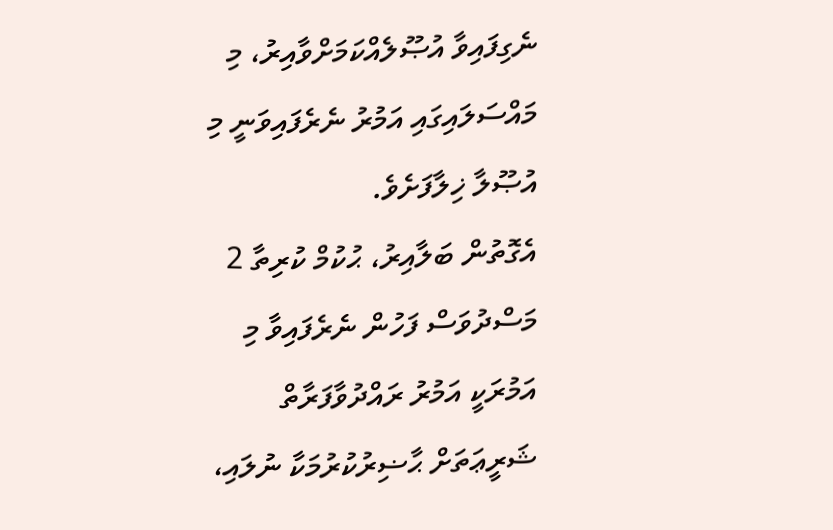ނެގިފައިވާ އުޞޫލެއްކަމަށްވާއިރު، މި މައްސަލައިގައި އަމުރު ނެރެފައިވަނީ މި އުޞޫލާ ޚިލާފަށެވެ.
އެގޮތުން ބަލާއިރު، ޙުކުމް ކުރިތާ 2 މަސްދުވަސް ފަހުން ނެރެފައިވާ މި އަމުރަކީ އަމުރު ރައްދުވާފަރާތް ޝަރީޢަތަށް ޙާޟިރުކުރުމަކާ ނުލައި،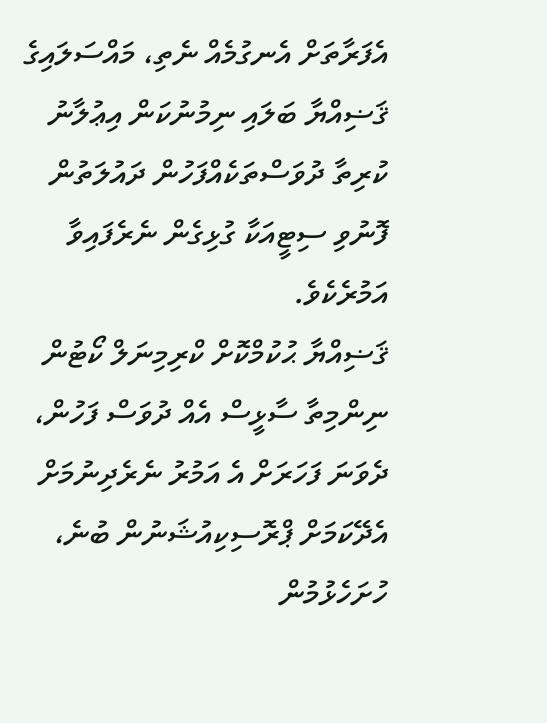އެފަރާތަށް އެނގުމެއް ނެތި، މައްސަލައިގެ ޤަޟިއްޔާ ބަލައި ނިމުނުކަން އިޢުލާނު ކުރިތާ ދުވަސްތަކެއްފަހުން ދައުލަތުން ފޮނުވި ސިޓީއަކާ ގުޅިގެން ނެރެފައިވާ އަމުރެކެވެ.
ޤަޟިއްޔާ ޙުކުމްކޮށް ކްރިމިނަލް ކޯޓުން ނިންމިތާ ސާޅީސް އެއް ދުވަސް ފަހުން، ދެވަނަ ފަހަރަށް އެ އަމުރު ނެރެދިނުމަށް އެދޭކަމަށް ޕްރޮސިކިއުޝަނުން ބުނެ، ހުށަހެޅުމުން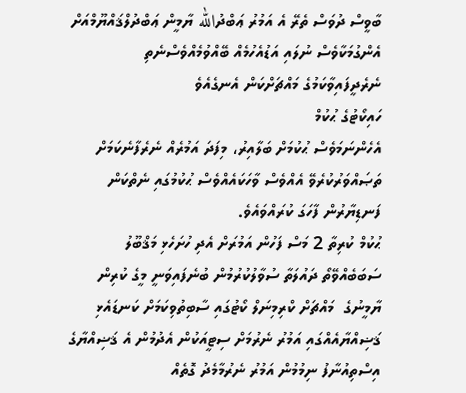ބާވީސް ދުވަސް ތެރޭ އެ އަމުރު ޢަބްދުالله ޔާމީން ޢަބްދުލްޤައްޔޫމްއަށް އެންގުމަކާވެސް ނުލައި އަޑުއެހުމެއް ބޭއްވުމެއްވެސްނެތި ނެރެދީފައިވާކަމުގެ މައްޗަށްކަން އެނގެއެވެ
ހައިކޯޓުގެ ޙުކުމް
އެހެންނަމަވެސް ޙުކުމަށް ބަލާއިރު، މިފަދަ އަމުރެއް ނެރެފާނެކަމަށް ތަޞައްވަރުކުރެވޭ އެއްވެސް ވާހަކައެއްވެސް ޙުކުމުގައި ނެތްކަން ފަނޑިޔާރުން ފާހަގަ ކުރައްވައެވެ.
ޙުކުމް ކުރިތާ 2 މަސް ފަހުން އަމުރަށް އެދި ހުށަހެޅި މަޤްބޫލު ސަބަބެއްވޭތޯ ދައުލަތާ ސުވާލުކުރުމުން ބުނެފައިވަނީ މީގެ ކުރިން ޔާމީނުގެ  މައްޗަށް ކްރިމިނަލް ކޯޓުގައި ސާބިތުވިކަމަށް ކަނޑައެޅި ޤަޟިއްޔާއެއްގައި އަމުރު ނެރުމަށް ސިޓީއަކުން އެދުމުން އެ ޤަޟިއްޔާގެ އިސްތިއުނާފު ނިމުމުން އަމުރު ނެރުމާމެދު ގޮތެއް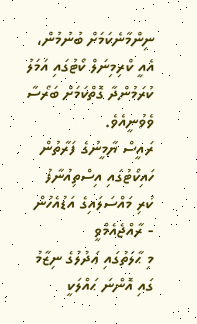ނިންމާނެކަމަށް ބުނުމުން، އެއީ ކްރިމިނަލް ކޯޓުގައި އަމަލު ކުރަމުންދާ ގޮތްކަމަށް ބަރޯސާ ވެވުނީއެވެ.
ރައީސް ޔާމީނުގެ ފަރާތުން ހައިކޯޓުގައި އިސްތިއުނާފު ކުރި މައްސަލައިގެ އަޑުއެހުން - ރާއްޖެއެމްވީ
މި ޙާލަތުގައި ޢަދުލުގެ ނިޒާމު ގައި އޮންނަ ޙައްލަކީ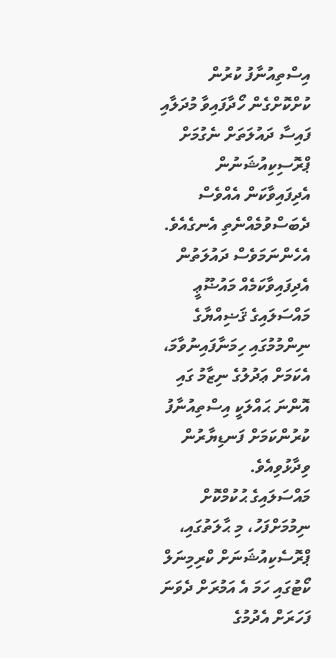އިސްތިއުނާފު ކުރުން
ކުށްކޮށްގެން ހޯދާފައިވާ މުދަލާއި ފައިސާ ދައުލަތަށް ނެގުމަށް ޕްރޮސިކިއުޝަނުން އެދިފައިވާކަން އެއްވެސް ދެބަސްވުމެއްނެތި އެނގެއެވެ.
އެހެންނަމަވެސް ދައުލަތުން އެދިފައިވާކަމެއް މައުޟޫޢީ މައްސަލައިގެ ޤަޟިއްޔާގެ ނިންމުމުގައި ހިމަނާފައިނުވާމަ، އެކަމަށް ޢަދުލުގެ ނިޒާމު ގައި އޮންނަ ޙައްލަކީ އިސްތިއުނާފު ކުރުންކަމަށް ފަނޑިޔާރުން ވިދާޅުވިއެވެ.
މައްސަލައިގެ ޙުކުމްކޮށް ނިމުމަށްފަހު، މި ޙާލަތުގައި، ޕްރޮސެކިއުޝަނަށް ކްރިމިނަލް ކޯޓުގައި ހަމަ އެ އަމުރަށް ދެވަނަ ފަހަރަށް އެދުމުގެ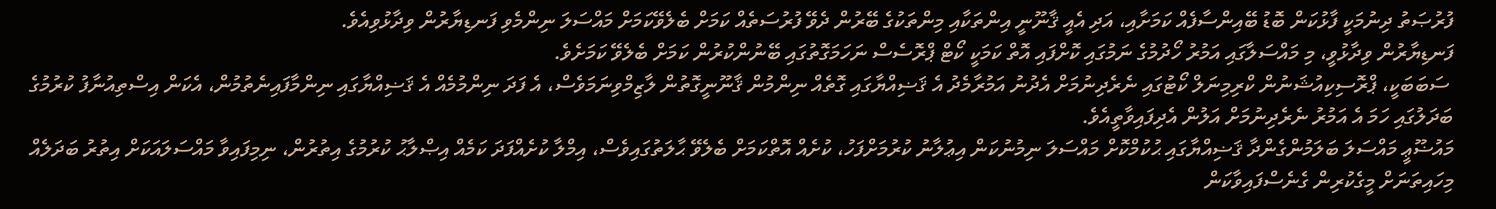ފުރުޞަތު ދިނުމަކީ ފާޅުކަން ބޮޑު ބޭއިންސާފެއް ކަމަށާއި، އަދި އެއީ ޤާނޫނީ އިންތަކާއި މިންތަކުގެ ބޭރުން ދެވޭ ފުރުސަތެއް ކަމަށް ބެލެވޭކަމަށް މައްސަލަ ނިންމެވި ފަނޑިޔާރުން ވިދާޅުވިއެވެ.
ފަނޑިޔާރުން ވިދާޅުވީ، މި މައްސަލާގައި އަމުރު ހޯދުމުގެ ނަމުގައި ކޮށްފައި އޮތް ކަމަކީ ކޯޓް ޕްރޮސެސް ނަހަމަގޮތުގައި ބޭނުންކުރުން ކަމަށް ބެލެވޭ ކަމަށެވެ.
 ސަބަބަކީ، ޕްރޮސިކިއުޝަނުން ކްރިމިނަލް ކޯޓުގައި ނެރެދިނުމަށް އެދުނު އަމުރާމެދު އެ ޤަޟިއްޔާގައި ގޮތެއް ނިންމުން ޤާނޫނީގޮތުން ލާޒިމްވިނަމަވެސް، އެ ފަދަ ނިންމުމެއް އެ ޤަޟިއްޔާގައި ނިންމާފައިނެތުމުން، އެކަން އިސްތިއުނާފު ކުރުމުގެ ބަދަލުގައި ހަމަ އެ އަމުރު ނެރެދިނުމަށް އަލުން އެދިފައިވާތީއެވެ.
މައުޟޫޢީ މައްސަލަ ބަލަމުންގެންދާ ޤަޟިއްޔާގައި ޙުކުމްކޮށް މައްސަލަ ނިމުނުކަން އިޢުލާނު ކުރުމަށްފަހު، ކުށެއް އޮތްކަމަށް ބެލެވޭ ޙާލަތުގައިވެސް، އިމްލާ ކުށެއްފަދަ ކަމެއް އިޞްލާޙު ކުރުމުގެ އިތުރުން، ނިމިފައިވާ މައްސަލައަކަށް އިތުރު ބަދަލެއް މިހައިތަނަށް މީގެކުރިން ގެނެސްފައިވާކަން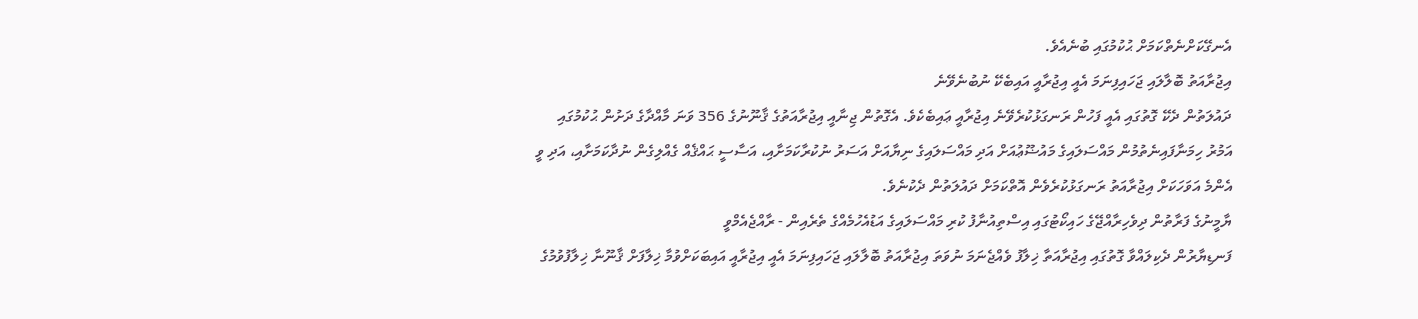އެނގޭކަށްނެތްކަމަށް ޙުކުމުގައި ބުނެއެވެ.
އިޖުރާއަތު ބޮލާލައި ޖަހައިފިނަމަ އެއީ އިޖުރާއީ އައިބެކޭ ނުބުނެވޭނެ
ދައުލަތުން ދެކޭ ގޮތުގައި އެއީ ފަހުން ރަނގަޅުކުރެވޭނެ އިޖުރާއީ ޢައިބެކެވެ. އެގޮތުން ޖިނާއީ އިޖުރާއަތުގެ ޤާނޫނުގެ 356 ވަނަ މާއްދާގެ ދަށުން ޙުކުމުގައި އަމުރު ހިމަނާފައިނެތުމުން މައްސަލައިގެ މައުޟޫޢުއަށް އަދި މައްސަލައިގެ ނިޔާއަށް އަސަރު ނުކުރާކަމަށާއި، އަސާސީ ޙައްޤެއް ގެއްލިގެން ނުދާކަމަށާއި، އަދި ވީ އެންމެ އަވަހަކަށް އިޖުރާއަތު ރަނގަޅުކުރެވެން އޮތްކަމަށް ދައުލަތުން ދެކުނެވެ.
ޔާމީނުގެ ފަރާތުން ދިވެހިރާއްޖޭގެ ހައިކޯޓުގައި އިސްތިއުނާފު ކުރި މައްސަލައިގެ އަޑުއެހުމެއްގެ ތެރެއިން - ރާއްޖެއެމްވީ
ފަނޑިޔާރުން ދެކިލައްވާ ގޮތުގައި އިޖުރާއަތާ ޚިލާފު ވެއްޖެނަމަ ނުވަތަ އިޖުރާއަތު ބޮލާލައި ޖަހައިފިނަމަ އެއީ އިޖުރާއީ އައިބަކަށްވުމާ ޚިލާފަށް ޤާނޫނާ ޚިލާފުވުމުގެ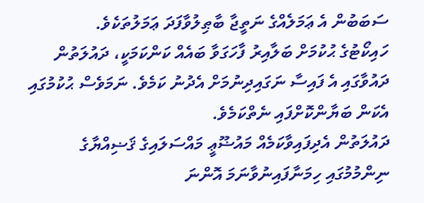ސަބަބުން އެ ޢަމަލެއްގެ ނަތީޖާ ބާޠިލުވާފަދަ ޢަމަލުތަކެވެ.
ހައިކޯޓުގެ ޙުކުމަށް ބަލާއިރު ފާހަގަވާ ބައެއް ކަންކަމަކީ، ދައުލަތުން ދައުވާގައި އެ ފައިސާ ނަގައިދިނުމަށް އެދުނު ކަމެވެ. ނަމަވެސް ޙުކުމުގައި އެކަން ބަޔާންކޮށްފައި ނެތްކަމެވެ.
ދައުލަތުން އެދިފައިވާކަމެއް މައުޟޫޢީ މައްސަލައިގެ ޤަޟިއްޔާގެ ނިންމުމުގައި ހިމަނާފައިނުވާނަމަ އޮންނަ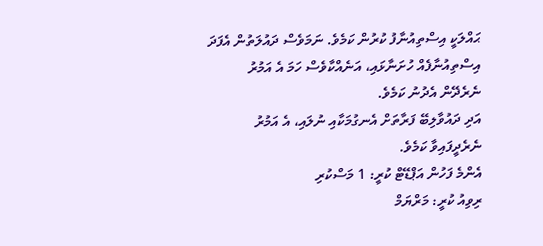ޙައްލަކީ އިސްތިއުނާފު ކުރުން ކަމެވެ. ނަމަވެސް ދައުލަތުން އެފަދަ އިސްތިއުނާފެއް ހުށަނާޅައި، އަނެއްކާވެސް ހަމަ އެ އަމުރު ނެރެދޭން އެދުނު ކަމެވެ.
އަދި ދައުވާލިބޭ ފަރާތަށް އެނގުމަކާއި ނުލައި، އެ އަމުރު ނެރެދީފައިވާ ކަމެވެ.
އެންމެ ފަހުން އަޕްޑޭޓް ކުރީ: 1 މަސްކުރި
ރިވިއު ކުރީ: މަރްޔަމް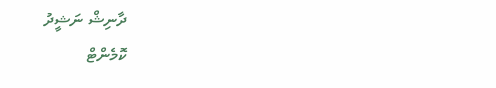ދާނިޝް ނަޝީދު
ކޮމެންޓް